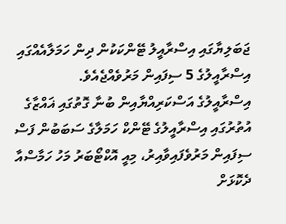ޖަބަލިޔާގައި އިސްރާއީލު ޓޭންކަކުން ދިން ހަމަލާއެއްގައި އިސްރާއީލުގެ 5 ސިފައިން މަރުވެއްޖެއެވެ.
އިސްރާއީލުގެ އަސްކަރިއްޔާއިން ބުނާ ގޮތުގައި ޣައްޒާގެ އުތުރުގައި އިސްރާއީލުގެ ޓޭންކް ހަމަލާގެ ސަބަބުން ފަސް ސިފައިން މަރުވެފައިވާއިރު، މިއީ އޮކްޓޯބަރު މަހު ހަމާސްއާ ދެކޮޅަށް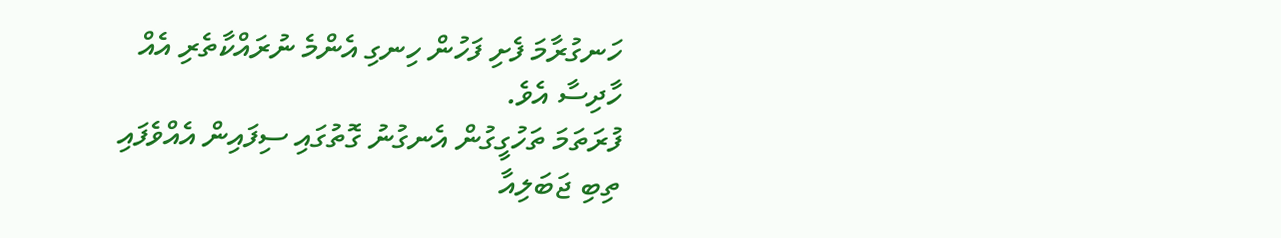ހަނގުރާމަ ފެށި ފަހުން ހިނގި އެންމެ ނުރައްކާތެރި އެއް ހާދިސާ އެވެ.
ފުރަތަމަ ތަހުގީގުން އެނގުނު ގޮތުގައި ސިފައިން އެއްވެފައި ތިބި ޖަބަލިއާ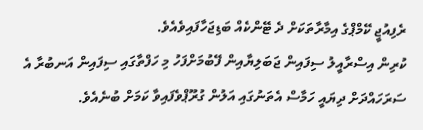ރެފިއުޖީ ކޭމްޕްގެ އިމާރާތަކަށް ދެ ޓޭންކެއް ބަޑިޖަހާފައިވެއެވެ.
ކުރިން އިސްރާއީލު ސިފައިން ޖަބަލިޔާއިން ފޭބުމަށްފަހު މި ހަފްތާގައި ސިފައިން އަނބުރާ އެ ސަރަހައްދަށް ދިޔައީ ހަމާސް އެތަނުގައި އަލުން ގުރޫޕްވެފައިވާ ކަމަށް ބުނެއެވެ.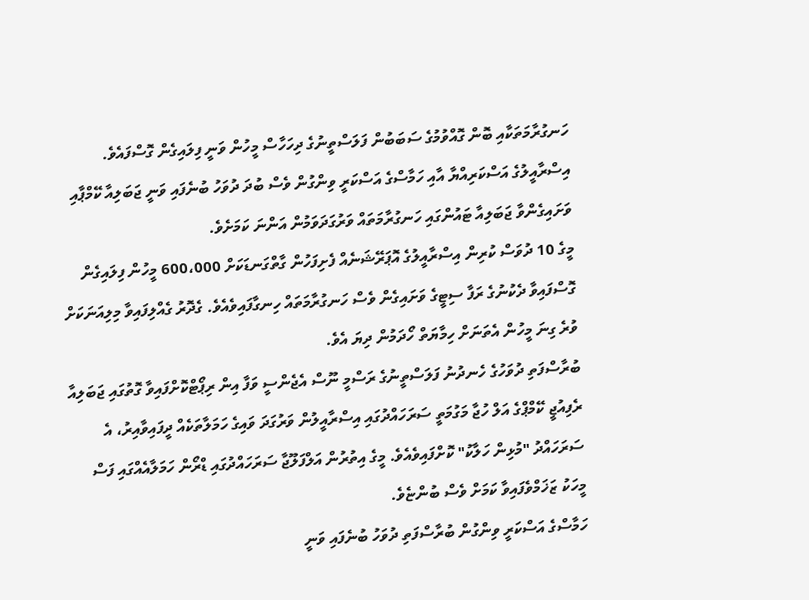ހަނގުރާމަތަކާއި ބޮން ގޮއްވުމުގެ ސަބަބުން ފަލަސްތީނުގެ ދިހަހާސް މީހުން ވަނީ ފިލައިގެން ގޮސްފައެވެ.
އިސްރާއީލުގެ އަސްކަރިއްޔާ އާއި ހަމާސްގެ އަސްކަރީ ވިންގުން ވެސް ބުދަ ދުވަހު ބުނެފައި ވަނީ ޖަބަލިއާ ކޭމްޕާއި ވަށައިގެންވާ ޖަބަލިއާ ޓައުންގައި ހަނގުރާމަތައް ވަރުގަދަވަމުން އަންނަ ކަމަށެވެ.
މީގެ 10 ދުވަސް ކުރިން އިސްރާއީލުގެ އޮޕަރޭޝަނެއް ފެށިފަހުން ގާތްގަނޑަކަށް 600،000 މީހުން ފިލައިގެން ގޮސްފައިވާ ދެކުނުގެ ރަފާ ސިޓީގެ ވަށައިގެން ވެސް ހަނގުރާމަތައް ހިނގާފައިވެއެވެ. ގެދޮރު ގެއްލިފައިވާ މިލިއަނަކަށް ވުރެ ގިނަ މީހުން އެތަނަށް ހިމާޔަތް ހޯދަމުން ދިޔަ އެވެ.
ބުރާސްފަތި ދުވަހުގެ ހެނދުނު ފަލަސްތީނުގެ ރަސްމީ ނޫސް އެޖެންސީ ވަފާ އިން ރިޕޯޓްކޮށްފައިވާ ގޮތުގައި ޖަބަލިއާ ރެފިއުޖީ ކޭމްޕްގެ އަލް ހުޖާ މަގުމަތީ ސަރަހައްދުގައި އިސްރާއީލުން ވަރުގަދަ ވައިގެ ހަމަލާތަކެއް ދީފައިވާއިރު، އެ ސަރަހައްދު "މުޅިން ހަލާކު" ކޮށްފައިވެއެވެ. މީގެ އިތުރުން އަލްފަލޫޖާ ސަރަހައްދުގައި ޑްރޯން ހަމަލާއެއްގައި ފަސް މީހަކު ޒަޚަމްވެފައިވާ ކަމަށް ވެސް ބުންޏެވެ.
ހަމާސްގެ އަސްކަރީ ވިންގުން ބުރާސްފަތި ދުވަހު ބުނެފައި ވަނީ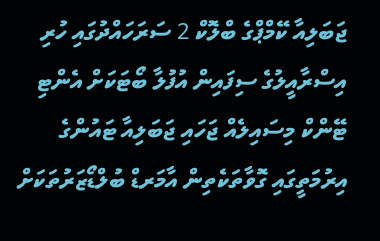ޖަބަލިއާ ކޭމްޕްގެ ބްލޮކް 2 ސަރަހައްދުގައި ހުރި އިސްރާއީލުގެ ސިފައިން އުފުލާ ބޯޓަކަށް އެންޓި ޓޭންކް މިސައިލެއް ޖަހައި ޖަބަލިއާ ޓައުންގެ އިރުމަތީގައި ގޮވާތަކެތިން އާމަރޑް ބުލްޑޯޒަރުތަކަށް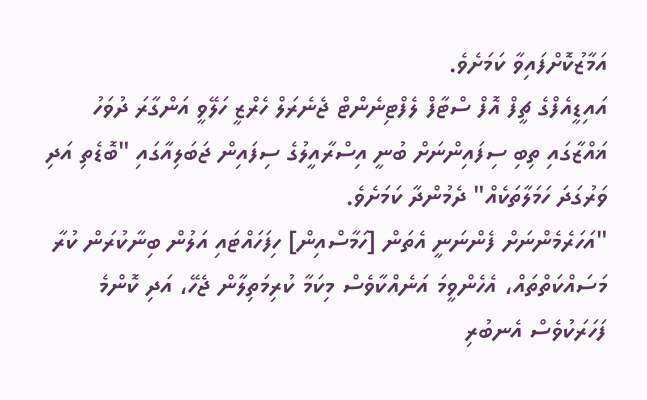އަމާޒުކޮށްފައިވާ ކަމަށެވެ.
އައިޑީއެފްގެ ޗީފް އޮފް ސްޓާފް ލެފްޓިނެންޓް ޖެނެރަލް ހެރްޒީ ހަލޭވީ އަންގާރަ ދުވަހު ޣައްޒާގައި ތިބި ސިފައިންނަށް ބުނީ އިސްރާއީލުގެ ސިފައިން ޖަބަލިއާގައި "ބޮޑެތި އަދި ވަރުގަދަ ހަމަލާތަކެއް" ދެމުންދާ ކަމަށެވެ.
"އަހަރެމެންނަށް ފެންނަނީ އެތަން [ހަމާސްއިން] ހިފަހައްޓައި އަލުން ބިނާކުރަން ކުރާ މަސައްކަތްތައް، އެހެންވީމަ އަނެއްކާވެސް މިކަމާ ކުރިމަތިލާން ޖެހޭ، އަދި ކޮންމެ ފަހަރަކުވެސް އެނބުރި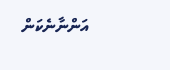އަންނާނެކަން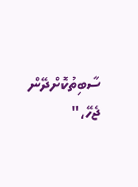ސާބިތުކޮށްދޭން ޖެހޭ،"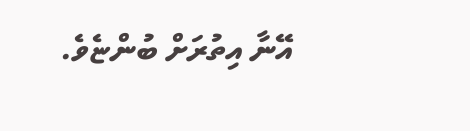އޭނާ އިތުރަށް ބުންޏެވެ.